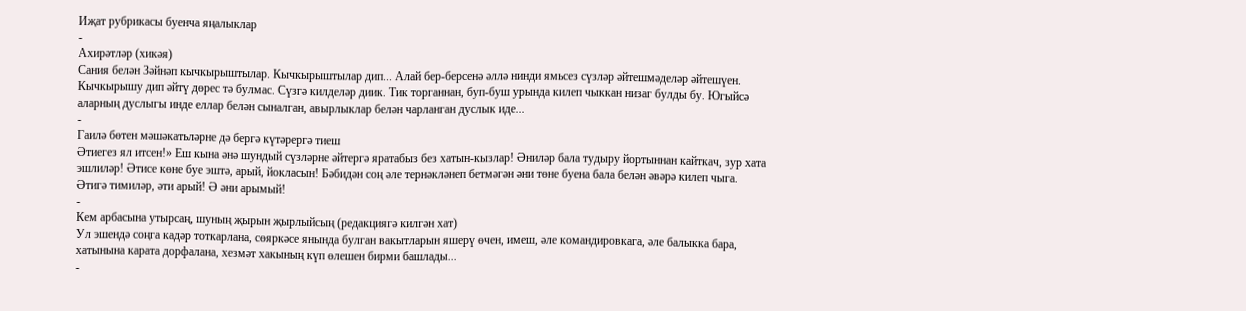Иҗат рубрикасы буенча яңалыклар
-
Ахирәтләр (хикәя)
Сания белән Зәйнәп кычкырыштылар. Кычкырыштылар дип... Алай бер-берсенә әллә нинди ямьсез сүзләр әйтешмәделәр әйтешүен. Кычкырышу дип әйтү дөрес тә булмас. Сүзгә килделәр диик. Тик торганнан, буп-буш урында килеп чыккан низаг булды бу. Югыйсә аларның дуслыгы инде еллар белән сыналган, авырлыклар белән чарланган дуслык иде...
-
Гаилә бөтен мәшәкатьләрне дә бергә күтәрергә тиеш
Әтиегез ял итсен!» Еш кына әнә шундый сүзләрне әйтергә яратабыз без хатын-кызлар! Әниләр бала тудыру йортыннан кайткач, зур хата эшлиләр! Әтисе көне буе эштә, арый, йокласын! Бәбидән соң әле тернәкләнеп бетмәгән әни төне буена бала белән әвәрә килеп чыга. Әтигә тимиләр, әти арый! Ә әни арымый!
-
Кем арбасына утырсаң, шуның җырын җырлыйсың (редакциягә килгән хат)
Ул эшендә соңга кадәр тоткарлана, сөяркәсе янында булган вакытларын яшерү өчен, имеш, әле командировкага, әле балыкка бара, хатынына карата дорфалана, хезмәт хакының күп өлешен бирми башлады...
-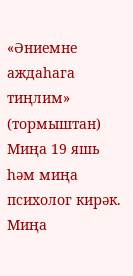«Әниемне аждаһага тиңлим» (тормыштан)
Миңа 19 яшь һәм миңа психолог кирәк. Миңа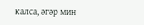калса, әгәр мин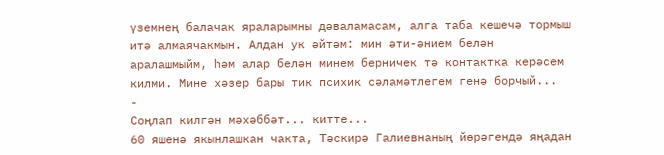үземнең балачак яраларымны дәваламасам, алга таба кешечә тормыш итә алмаячакмын. Алдан ук әйтәм: мин әти-әнием белән аралашмыйм, һәм алар белән минем берничек тә контактка керәсем килми. Мине хәзер бары тик психик сәламәтлегем генә борчый...
-
Соңлап килгән мәхәббәт... китте...
60 яшенә якынлашкан чакта, Тәскирә Галиевнаның йөрәгендә яңадан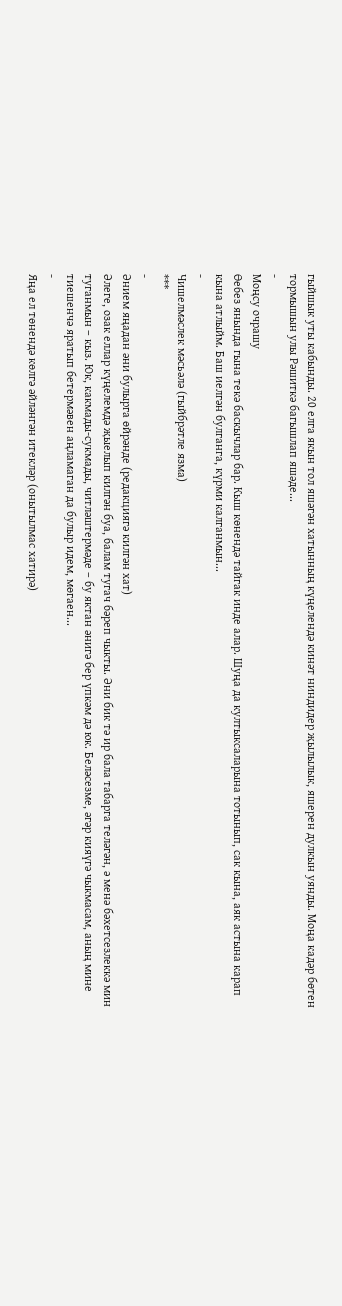гыйшык уты кабынды. 20 елга якын тол яшәгән хатынның күңелендә кинәт ниндидер җылылык, яшерен дулкын уянды. Моңа кадәр бөтен тормышын улы Рәшиткә багышлап яшәде...
-
Моңсу очрашу
Өебез янында гына текә баскычлар бар. Кыш көнендә тайгак инде алар. Шуңа да култыксаларына тотынып, сак кына, аяк астына карап кына атлыйм. Баш иелгән булганга, күрми калганмын...
-
Чишелмәслек мәсьәлә (гыйбрәтле язма)
***
-
Әнием яңадан әни булырга өйрәнде (редакциягә килгән хат)
Әлеге, озак еллар күңелемдә җыелып килгән буа, балам тугач бәреп чыкты. Әни бик тә ир бала табарга теләгән, ә менә бәхетсезлеккә мин туганмын – кыз. Юк, какмады-сукмады, читләштермәде – бу яктан әнигә бер үпкәм дә юк. Беләсезме, әгәр кияүгә чыкмасам, аның мине тиешенчә яратып бетермәвен аңламаган да булыр идем, мөгаен...
-
Яңа ел төнендә көлгә әйләнгән итекләр (онытылмас хатирә)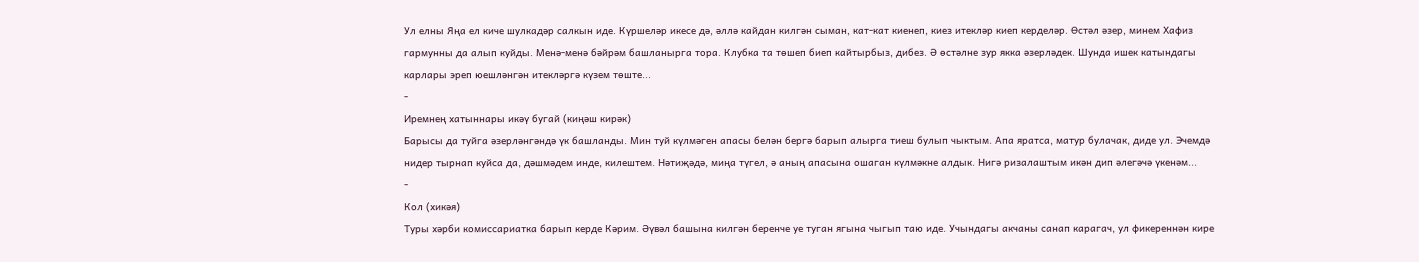Ул елны Яңа ел киче шулкадәр салкын иде. Күршеләр икесе дә, әллә кайдан килгән сыман, кат-кат киенеп, киез итекләр киеп керделәр. Өстәл әзер, минем Хафиз гармунны да алып куйды. Менә-менә бәйрәм башланырга тора. Клубка та төшеп биеп кайтырбыз, дибез. Ә өстәлне зур якка әзерләдек. Шунда ишек катындагы карлары эреп юешләнгән итекләргә күзем төште...
-
Иремнең хатыннары икәү бугай (киңәш кирәк)
Барысы да туйга әзерләнгәндә үк башланды. Мин туй күлмәген апасы белән бергә барып алырга тиеш булып чыктым. Апа яратса, матур булачак, диде ул. Эчемдә нидер тырнап куйса да, дәшмәдем инде, килештем. Нәтиҗәдә, миңа түгел, ә аның апасына ошаган күлмәкне алдык. Нигә ризалаштым икән дип әлегәчә үкенәм...
-
Кол (хикәя)
Туры хәрби комиссариатка барып керде Кәрим. Әүвәл башына килгән беренче уе туган ягына чыгып таю иде. Учындагы акчаны санап карагач, ул фикереннән кире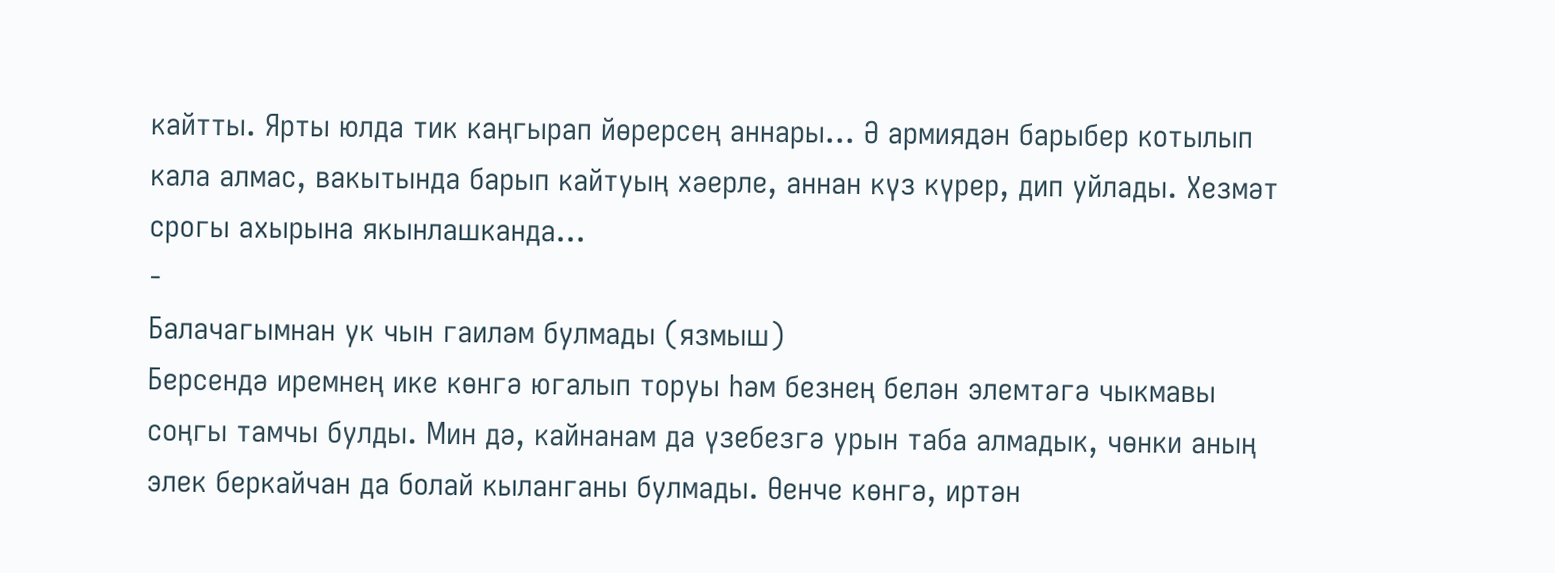кайтты. Ярты юлда тик каңгырап йөрерсең аннары... Ә армиядән барыбер котылып кала алмас, вакытында барып кайтуың хәерле, аннан күз күрер, дип уйлады. Хезмәт срогы ахырына якынлашканда...
-
Балачагымнан ук чын гаиләм булмады (язмыш)
Берсендә иремнең ике көнгә югалып торуы һәм безнең белән элемтәгә чыкмавы соңгы тамчы булды. Мин дә, кайнанам да үзебезгә урын таба алмадык, чөнки аның элек беркайчан да болай кыланганы булмады. Өенче көнгә, иртән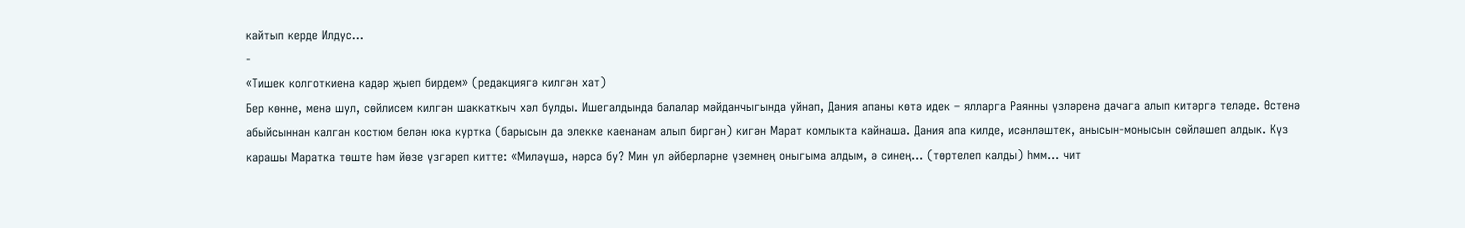кайтып керде Илдус...
-
«Тишек колготкиена кадәр җыеп бирдем» (редакциягә килгән хат)
Бер көнне, менә шул, сөйлисем килгән шаккаткыч хәл булды. Ишегалдында балалар мәйданчыгында уйнап, Дания апаны көтә идек – ялларга Раянны үзләренә дачага алып китәргә теләде. Өстенә абыйсыннан калган костюм белән юка куртка (барысын да элекке каенанам алып биргән) кигән Марат комлыкта кайнаша. Дания апа килде, исәнләштек, анысын-монысын сөйләшеп алдык. Күз карашы Маратка төште һәм йөзе үзгәреп китте: «Миләүшә, нәрсә бу? Мин ул әйберләрне үземнең оныгыма алдым, ә синең... (төртелеп калды) һмм... чит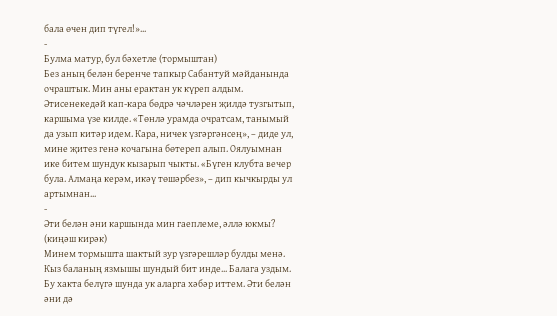бала өчен дип түгел!»...
-
Булма матур, бул бәхетле (тормыштан)
Без аның белән беренче тапкыр Сабантуй мәйданында очраштык. Мин аны ерактан ук күреп алдым. Әтисенекедәй кап-кара бөдрә чәчләрен җилдә тузгытып, каршыма үзе килде. «Төнлә урамда очратсам, танымый да узып китәр идем. Кара, ничек үзгәргәнсең», – диде ул, мине җитез генә кочагына бөтереп алып. Оялуымнан ике битем шундук кызарып чыкты. «Бүген клубта вечер була. Алмаңа керәм, икәү төшәрбез», – дип кычкырды ул артымнан...
-
Әти белән әни каршында мин гаеплеме, әллә юкмы? (киңәш кирәк)
Минем тормышта шактый зур үзгәрешләр булды менә. Кыз баланың язмышы шундый бит инде... Балага уздым. Бу хакта белүгә шунда ук аларга хәбәр иттем. Әти белән әни дә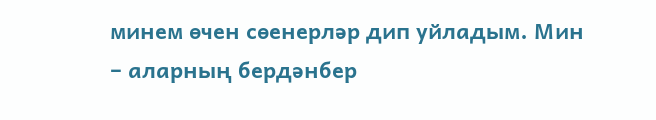минем өчен сөенерләр дип уйладым. Мин – аларның бердәнбер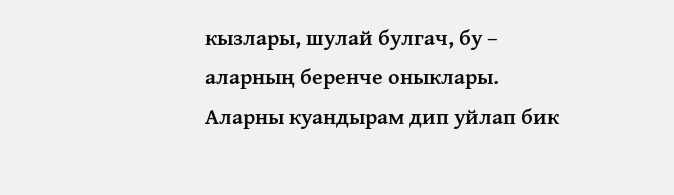кызлары, шулай булгач, бу – аларның беренче оныклары. Аларны куандырам дип уйлап бик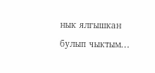нык ялгышкан булып чыктым...